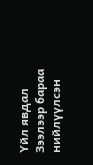Үйл явдал
Зээлээр бараа нийлүүлсэн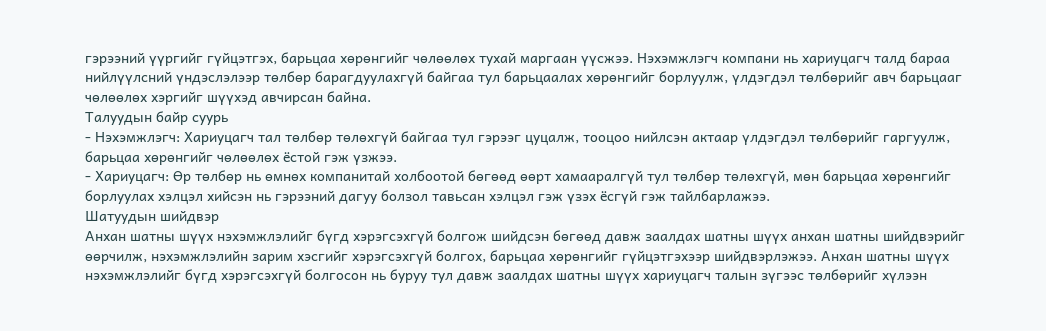гэрээний үүргийг гүйцэтгэх, барьцаа хөрөнгийг чөлөөлөх тухай маргаан үүсжээ. Нэхэмжлэгч компани нь хариуцагч талд бараа нийлүүлсний үндэслэлээр төлбөр барагдуулахгүй байгаа тул барьцаалах хөрөнгийг борлуулж, үлдэгдэл төлбөрийг авч барьцааг чөлөөлөх хэргийг шүүхэд авчирсан байна.
Талуудын байр суурь
- Нэхэмжлэгч: Хариуцагч тал төлбөр төлөхгүй байгаа тул гэрээг цуцалж, тооцоо нийлсэн актаар үлдэгдэл төлбөрийг гаргуулж, барьцаа хөрөнгийг чөлөөлөх ёстой гэж үзжээ.
- Хариуцагч: Өр төлбөр нь өмнөх компанитай холбоотой бөгөөд өөрт хамааралгүй тул төлбөр төлөхгүй, мөн барьцаа хөрөнгийг борлуулах хэлцэл хийсэн нь гэрээний дагуу болзол тавьсан хэлцэл гэж үзэх ёсгүй гэж тайлбарлажээ.
Шатуудын шийдвэр
Анхан шатны шүүх нэхэмжлэлийг бүгд хэрэгсэхгүй болгож шийдсэн бөгөөд давж заалдах шатны шүүх анхан шатны шийдвэрийг өөрчилж, нэхэмжлэлийн зарим хэсгийг хэрэгсэхгүй болгох, барьцаа хөрөнгийг гүйцэтгэхээр шийдвэрлэжээ. Анхан шатны шүүх нэхэмжлэлийг бүгд хэрэгсэхгүй болгосон нь буруу тул давж заалдах шатны шүүх хариуцагч талын зүгээс төлбөрийг хүлээн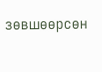зөвшөөрсөн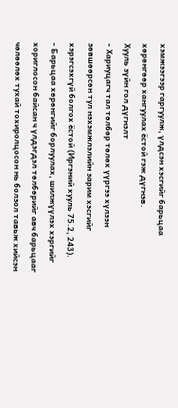хэмжээгээр гаргуулж, үлдсэн хэсгийг барьцаа хөрөнгөөр хангуулах ёстой гэж дүгнэв.
Хууль зүйн гол дүгнэлт
- Хариуцагч тал төлбөр төлөх үүргээ хүлээн зөвшөөрсөн тул нэхэмжлэлийн зарим хэсгийг хэрэгсэхгүй болгох ёстой (Иргэний хууль 75.2, 243).
- Барьцаа хөрөнгийг борлуулах, шилжүүлэх хэргийг хориглосон байсан ч үлдэгдэл төлбөрийг авч барьцааг чөлөөлөх тухай тохиролцосон нь болзол тавьж хийсэн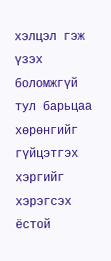хэлцэл гэж үзэх боломжгүй тул барьцаа хөрөнгийг гүйцэтгэх хэргийг хэрэгсэх ёстой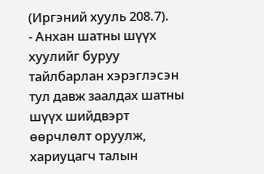(Иргэний хууль 208.7).
- Анхан шатны шүүх хуулийг буруу тайлбарлан хэрэглэсэн тул давж заалдах шатны шүүх шийдвэрт өөрчлөлт оруулж, хариуцагч талын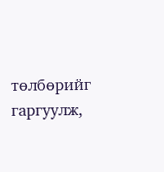төлбөрийг гаргуулж,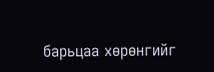барьцаа хөрөнгийг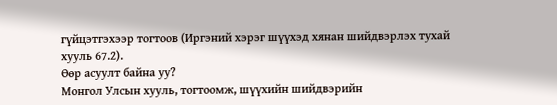гүйцэтгэхээр тогтоов (Иргэний хэрэг шүүхэд хянан шийдвэрлэх тухай хууль 67.2).
Өөр асуулт байна уу?
Монгол Улсын хууль, тогтоомж, шүүхийн шийдвэрийн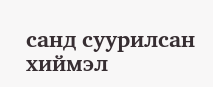санд суурилсан хиймэл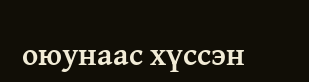оюунаас хүссэн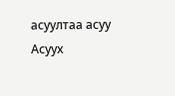асуултаа асуу
Асуух